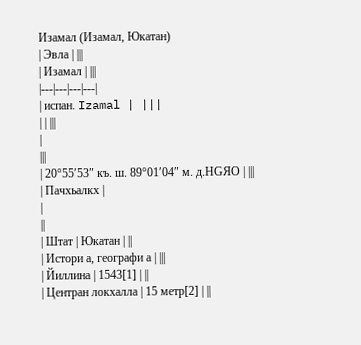Изамал (Изамал, Юкатан)
| Эвла | |||
| Изамал | |||
|---|---|---|---|
| испан. Izamal | |||
| | |||
|
|||
| 20°55′53″ къ. ш. 89°01′04″ м. д.HGЯO | |||
| Пачхьалкх |
|
||
| Штат | Юкатан | ||
| Истори а, географи а | |||
| Йиллина | 1543[1] | ||
| Центран локхалла | 15 метр[2] | ||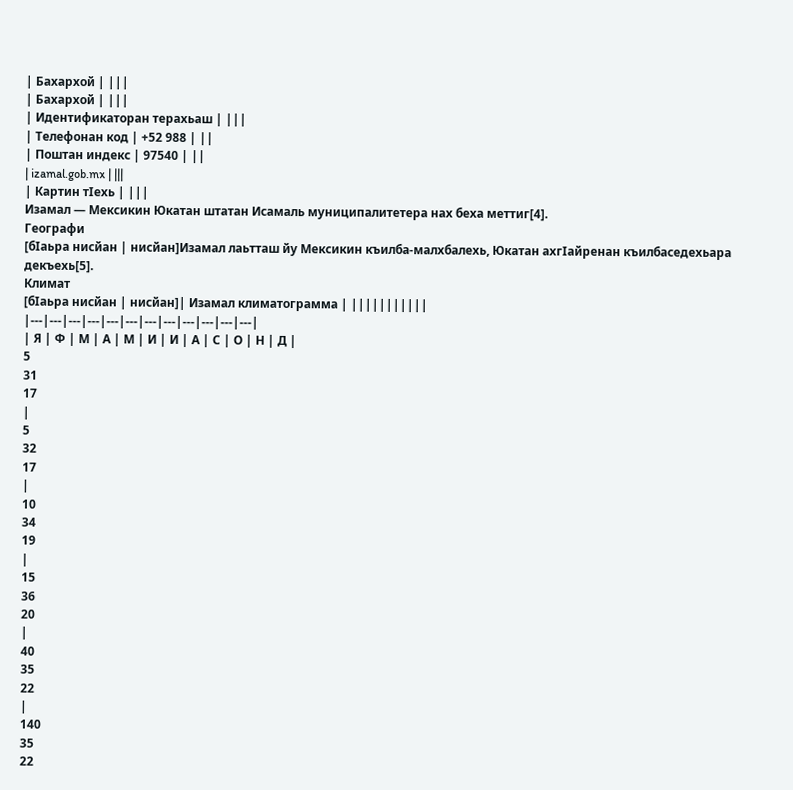| Бахархой | |||
| Бахархой | |||
| Идентификаторан терахьаш | |||
| Телефонан код | +52 988 | ||
| Поштан индекс | 97540 | ||
| izamal.gob.mx | |||
| Картин тӀехь | |||
Изамал — Мексикин Юкатан штатан Исамаль муниципалитетера нах беха меттиг[4].
Географи
[бӀаьра нисйан | нисйан]Изамал лаьтташ йу Мексикин къилба-малхбалехь, Юкатан ахгIайренан къилбаседехьара декъехь[5].
Климат
[бӀаьра нисйан | нисйан]| Изамал климатограмма | |||||||||||
|---|---|---|---|---|---|---|---|---|---|---|---|
| Я | Ф | М | А | М | И | И | А | С | О | Н | Д |
5
31
17
|
5
32
17
|
10
34
19
|
15
36
20
|
40
35
22
|
140
35
22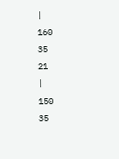|
160
35
21
|
150
35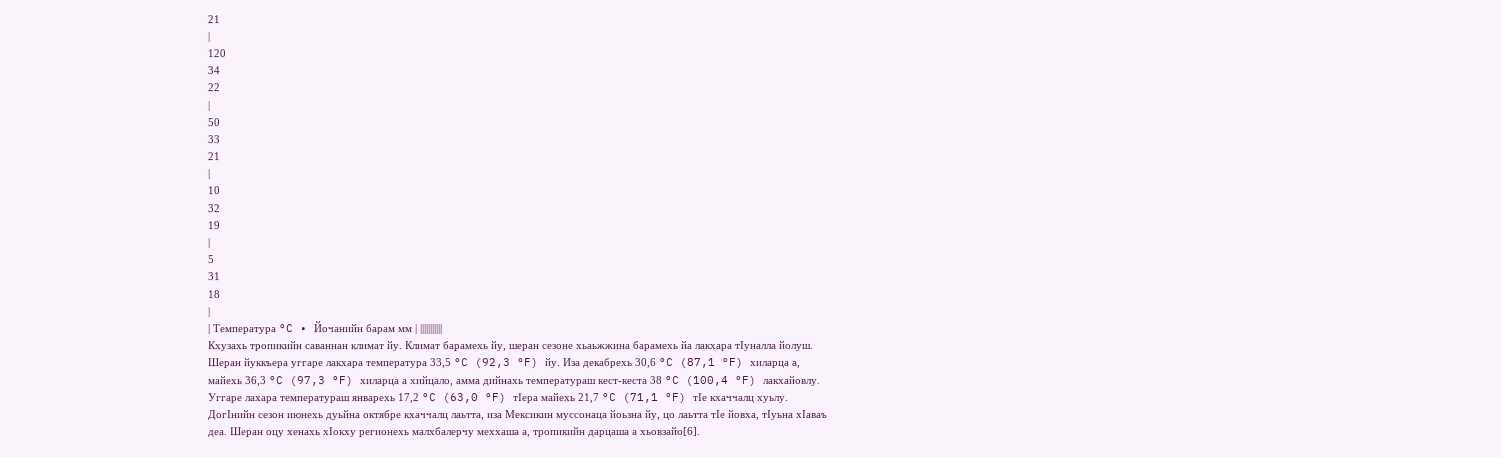21
|
120
34
22
|
50
33
21
|
10
32
19
|
5
31
18
|
| Температура °C • Йочанийн барам мм | |||||||||||
Кхузахь тропикийн саваннан климат йу. Климат барамехь йу, шеран сезоне хьаьжжина барамехь йа лакхара тӀуналла йолуш. Шеран йуккъера уггаре лакхара температура 33,5 °C (92,3 °F) йу. Иза декабрехь 30,6 °C (87,1 °F) хиларца а, майехь 36,3 °C (97,3 °F) хиларца а хийцало, амма дийнахь температураш кест-кеста 38 °C (100,4 °F) лакхайовлу. Уггаре лахара температураш январехь 17,2 °C (63,0 °F) тӀера майехь 21,7 °C (71,1 °F) тӀе кхаччалц хуьлу. ДогӀнийн сезон июнехь дуьйна октябре кхаччалц лаьтта, иза Мексикин муссонаца йоьзна йу, цо лаьтта тӀе йовха, тӀуьна хӀаваъ деа. Шеран оцу хенахь хӀокху регионехь малхбалерчу меххаша а, тропикийн дарцаша а хьовзайо[6].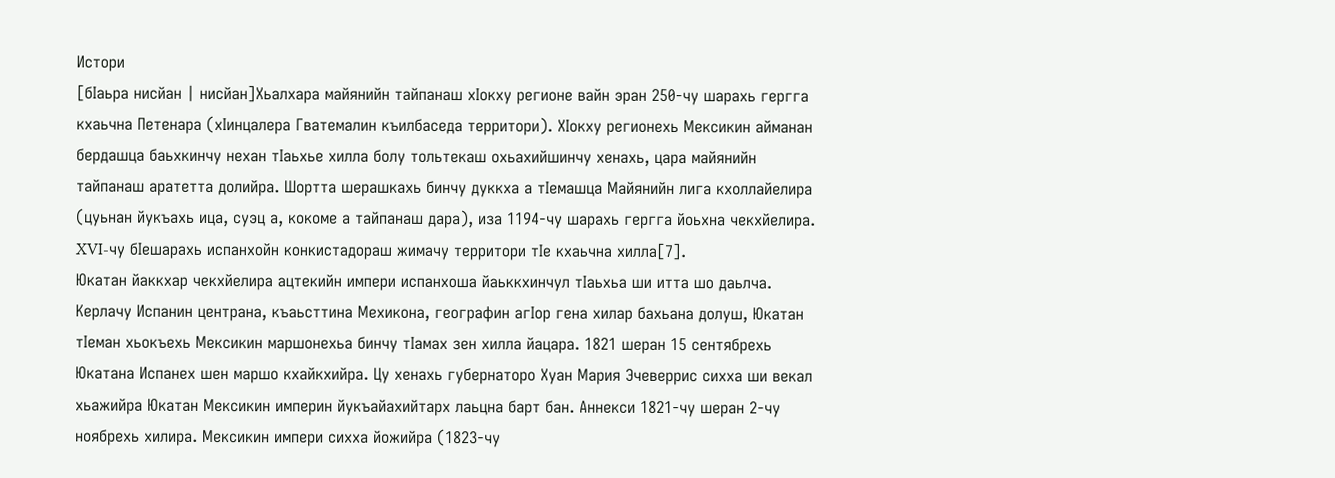Истори
[бӀаьра нисйан | нисйан]Хьалхара майянийн тайпанаш хӀокху регионе вайн эран 250-чу шарахь гергга кхаьчна Петенара (хӀинцалера Гватемалин къилбаседа территори). ХӀокху регионехь Мексикин айманан бердашца баьхкинчу нехан тӀаьхье хилла болу тольтекаш охьахийшинчу хенахь, цара майянийн тайпанаш аратетта долийра. Шортта шерашкахь бинчу дуккха а тӀемашца Майянийн лига кхоллайелира (цуьнан йукъахь ица, суэц а, кокоме а тайпанаш дара), иза 1194-чу шарахь гергга йоьхна чекхйелира. XVI-чу бӀешарахь испанхойн конкистадораш жимачу территори тӀе кхаьчна хилла[7].
Юкатан йаккхар чекхйелира ацтекийн импери испанхоша йаьккхинчул тӀаьхьа ши итта шо даьлча. Керлачу Испанин центрана, къаьсттина Мехикона, географин агӀор гена хилар бахьана долуш, Юкатан тӀеман хьокъехь Мексикин маршонехьа бинчу тӀамах зен хилла йацара. 1821 шеран 15 сентябрехь Юкатана Испанех шен маршо кхайкхийра. Цу хенахь губернаторо Хуан Мария Эчеверрис сихха ши векал хьажийра Юкатан Мексикин империн йукъайахийтарх лаьцна барт бан. Аннекси 1821-чу шеран 2-чу ноябрехь хилира. Мексикин импери сихха йожийра (1823-чу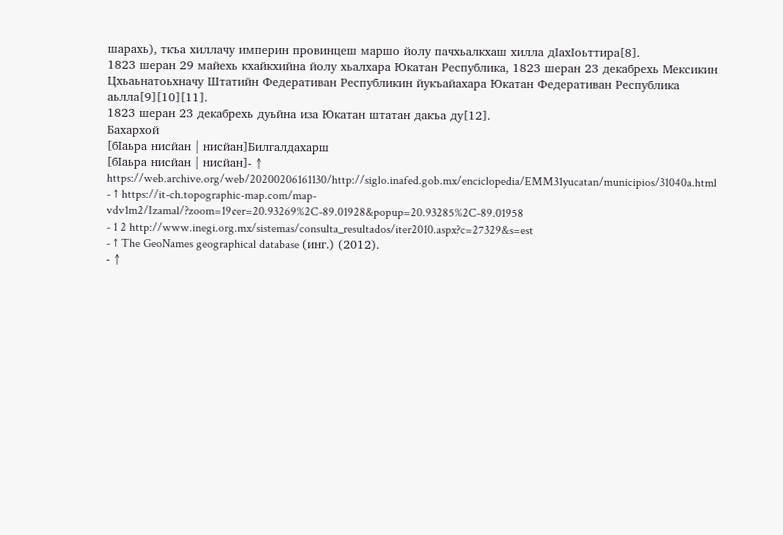шарахь), ткъа хиллачу империн провинцеш маршо йолу пачхьалкхаш хилла дӀахӀоьттира[8].
1823 шеран 29 майехь кхайкхийна йолу хьалхара Юкатан Республика, 1823 шеран 23 декабрехь Мексикин Цхьаьнатоьхначу Штатийн Федеративан Республикин йукъайахара Юкатан Федеративан Республика аьлла[9][10][11].
1823 шеран 23 декабрехь дуьйна иза Юкатан штатан дакъа ду[12].
Бахархой
[бӀаьра нисйан | нисйан]Билгалдахарш
[бӀаьра нисйан | нисйан]- ↑ https://web.archive.org/web/20200206161130/http://siglo.inafed.gob.mx/enciclopedia/EMM31yucatan/municipios/31040a.html
- ↑ https://it-ch.topographic-map.com/map-vdv1m2/Izamal/?zoom=19¢er=20.93269%2C-89.01928&popup=20.93285%2C-89.01958
- 1 2 http://www.inegi.org.mx/sistemas/consulta_resultados/iter2010.aspx?c=27329&s=est
- ↑ The GeoNames geographical database (инг.) (2012).
- ↑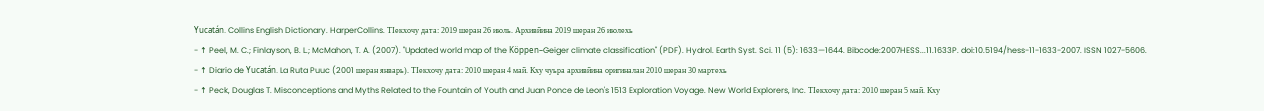Yucatán. Collins English Dictionary. HarperCollins. ТӀекхочу дата: 2019 шеран 26 июль. Архивйина 2019 шеран 26 июлехь
- ↑ Peel, M. C.; Finlayson, B. L.; McMahon, T. A. (2007). "Updated world map of the Köppen–Geiger climate classification" (PDF). Hydrol. Earth Syst. Sci. 11 (5): 1633—1644. Bibcode:2007HESS...11.1633P. doi:10.5194/hess-11-1633-2007. ISSN 1027-5606.
- ↑ Diario de Yucatán. La Ruta Puuc (2001 шеран январь). ТӀекхочу дата: 2010 шеран 4 май. Кху чуьра архивйина оригиналан 2010 шеран 30 мартехь
- ↑ Peck, Douglas T. Misconceptions and Myths Related to the Fountain of Youth and Juan Ponce de Leon's 1513 Exploration Voyage. New World Explorers, Inc. ТӀекхочу дата: 2010 шеран 5 май. Кху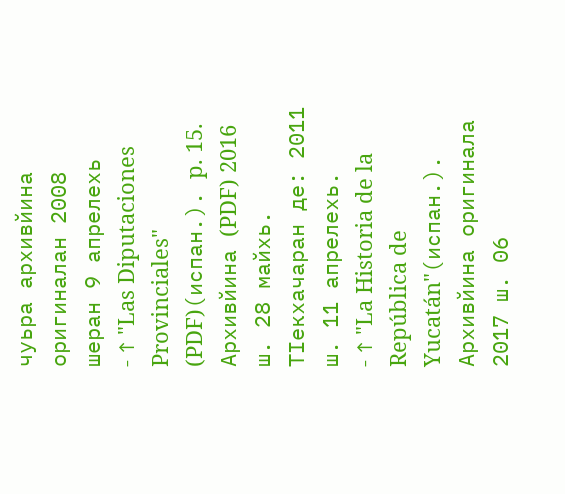чуьра архивйина оригиналан 2008 шеран 9 апрелехь
- ↑ "Las Diputaciones Provinciales" (PDF)(испан.). p. 15. Архивйина (PDF) 2016 ш. 28 майхь. ТӀекхачаран де: 2011 ш. 11 апрелехь.
- ↑ "La Historia de la República de Yucatán"(испан.). Архивйина оригинала 2017 ш. 06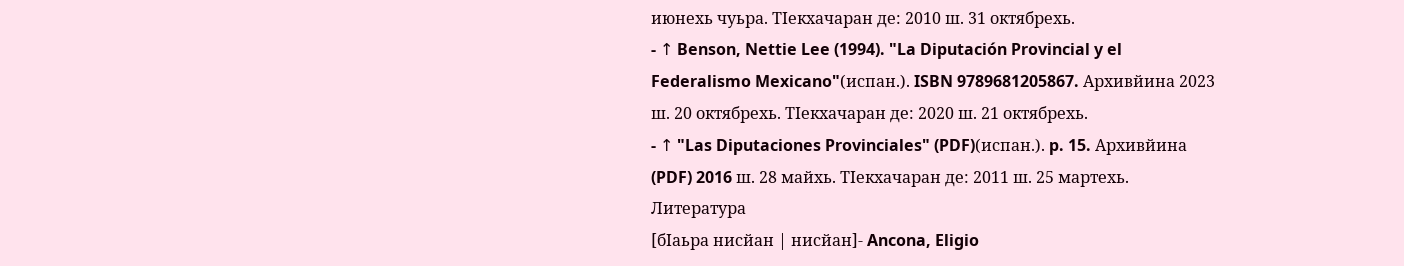июнехь чуьра. ТӀекхачаран де: 2010 ш. 31 октябрехь.
- ↑ Benson, Nettie Lee (1994). "La Diputación Provincial y el Federalismo Mexicano"(испан.). ISBN 9789681205867. Архивйина 2023 ш. 20 октябрехь. ТӀекхачаран де: 2020 ш. 21 октябрехь.
- ↑ "Las Diputaciones Provinciales" (PDF)(испан.). p. 15. Архивйина (PDF) 2016 ш. 28 майхь. ТӀекхачаран де: 2011 ш. 25 мартехь.
Литература
[бӀаьра нисйан | нисйан]- Ancona, Eligio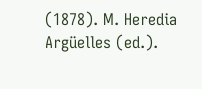(1878). M. Heredia Argüelles (ed.).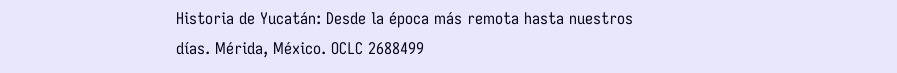Historia de Yucatán: Desde la época más remota hasta nuestros días. Mérida, México. OCLC 2688499